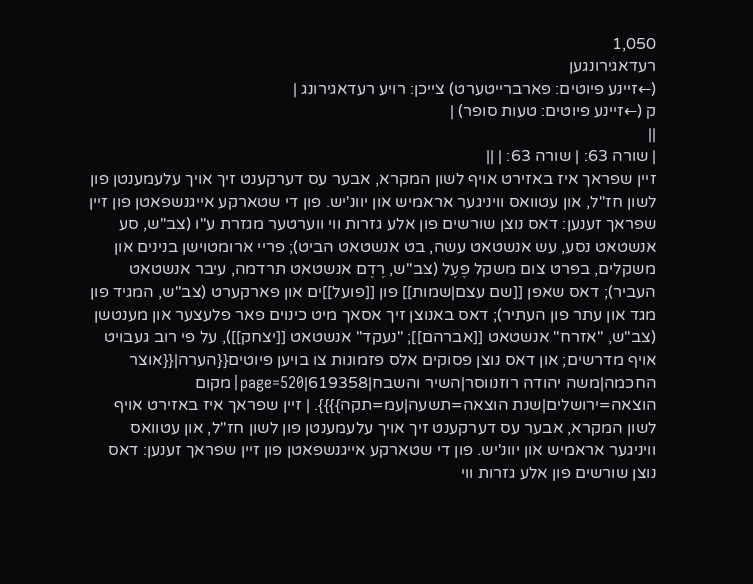1,050
רעדאגירונגען
(←זיינע פיוטים: פארברייטערט) צייכן: רויע רעדאגירונג |
ק (←זיינע פיוטים: טעות סופר) |
||
| שורה 63: | שורה 63: | ||
זיין שפראך איז באזירט אויף לשון המקרא, אבער עס דערקענט זיך אויך עלעמענטן פון לשון חז"ל, און עטוואס וויניגער אראמיש און יוונ'יש. פון די שטארקע אייגנשפאטן פון זיין שפראך זענען: דאס נוצן שורשים פון אלע גזרות ווי ווערטער מגזרת ע"ו (צב"ש, סע אנשטאט נסע, עש אנשטאט עשה, בט אנשטאט הביט); פריי ארומטוישן בנינים און משקלים, בפרט צום משקל פֶעֶל (צב"ש, רֶדֶם אנשטאט תרדמה, עיבר אנשטאט העביר); דאס שאפן [[שם עצם|שמות]] פון [[פועל]]ים און פארקערט (צב"ש, המגיד פון מגד און עתר פון העתיר); דאס באנוצן זיך אסאך מיט כינוים פאר פלעצער און מענטשן (צב"ש, "אזרח" אנשטאט [[אברהם]]; "נעקד" אנשטאט [[יצחק]]), על פי רוב געבויט אויף מדרשים; און דאס נוצן פסוקים אלס פזמונות צו בויען פיוטים{{הערה|{{אוצר החכמה|משה יהודה רוזנווסר|השיר והשבח|619358|page=520|מקום הוצאה=ירושלים|שנת הוצאה=תשעה|עמ=תקה}}}}. | זיין שפראך איז באזירט אויף לשון המקרא, אבער עס דערקענט זיך אויך עלעמענטן פון לשון חז"ל, און עטוואס וויניגער אראמיש און יוונ'יש. פון די שטארקע אייגנשפאטן פון זיין שפראך זענען: דאס נוצן שורשים פון אלע גזרות ווי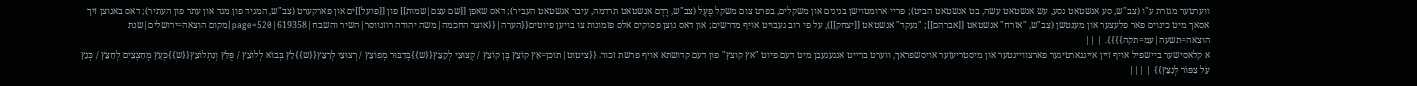ווערטער מגזרת ע"ו (צב"ש, סע אנשטאט נסע, עש אנשטאט עשה, בט אנשטאט הביט); פריי ארומטוישן בנינים און משקלים, בפרט צום משקל פֶעֶל (צב"ש, רֶדֶם אנשטאט תרדמה, עיבר אנשטאט העביר); דאס שאפן [[שם עצם|שמות]] פון [[פועל]]ים און פארקערט (צב"ש, המגיד פון מגד און עתר פון העתיר); דאס באנוצן זיך אסאך מיט כינוים פאר פלעצער און מענטשן (צב"ש, "אזרח" אנשטאט [[אברהם]]; "נעקד" אנשטאט [[יצחק]]), על פי רוב געבויט אויף מדרשים; און דאס נוצן פסוקים אלס פזמונות צו בויען פיוטים{{הערה|{{אוצר החכמה|משה יהודה רוזנווסר|השיר והשבח|619358|page=520|מקום הוצאה=ירושלים|שנת הוצאה=תשעה|עמ=תקה}}}}. | ||
א קלאסישער ביישפיל אויף זיין אייגנארטיגער פארצווייגטער און מיסטריעזער אויסשפראך, ווערט ברייט אנגעגעבן מיט דעם פיוט "אץ קוצץ" פון דעם קדושתא אויף פרשת זכור. {{ציטוט|תוכן=אָץ קוֹצֵץ בֶּן קוֹצֵץ / קְצוּצַי לְקַצֵּץ{{ש}}בְּדִבּוּר מְפוֹצֵץ / רְצוּצַי לְרַצֵּץ{{ש}}לֵץ בְּבוֹא לְלוֹצֵץ / פֻּלַּץ וְנִתְלוֹצֵץ{{ש}}כְּעָץ מְחַצְּצִים לְחַצֵּץ / כְּנֵץ עַל צִפּוֹר לְנַצֵּץ}} | |||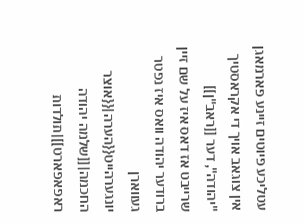עטליכע פיוטים זיינע פארמאגן אין צוגאב אויך די אקראסטיך "יהודה", דער [[ראב"ן]] שרייבט אז דאס איז על שם זיין ברודער יהודה וואס איז נפטר געווארן יונגערהייט{{הערה|{{אוצר החכמה|[[שלמה יהודה ראפאפארט]]|תולדות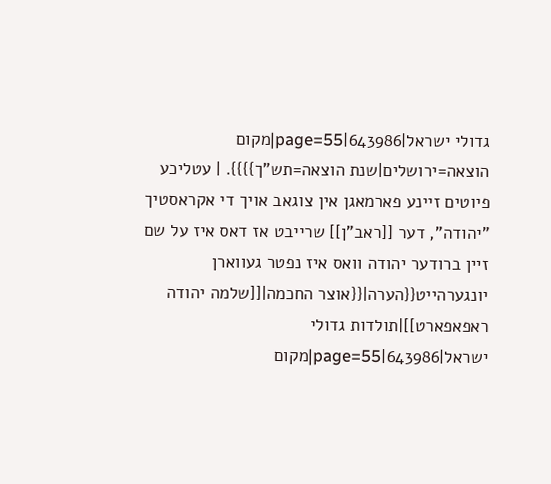גדולי ישראל|643986|page=55|מקום הוצאה=ירושלים|שנת הוצאה=תש"ך}}}}. | עטליכע פיוטים זיינע פארמאגן אין צוגאב אויך די אקראסטיך "יהודה", דער [[ראב"ן]] שרייבט אז דאס איז על שם זיין ברודער יהודה וואס איז נפטר געווארן יונגערהייט{{הערה|{{אוצר החכמה|[[שלמה יהודה ראפאפארט]]|תולדות גדולי ישראל|643986|page=55|מקום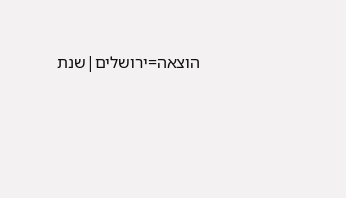הוצאה=ירושלים|שנת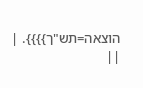הוצאה=תש"ך}}}}. | ||